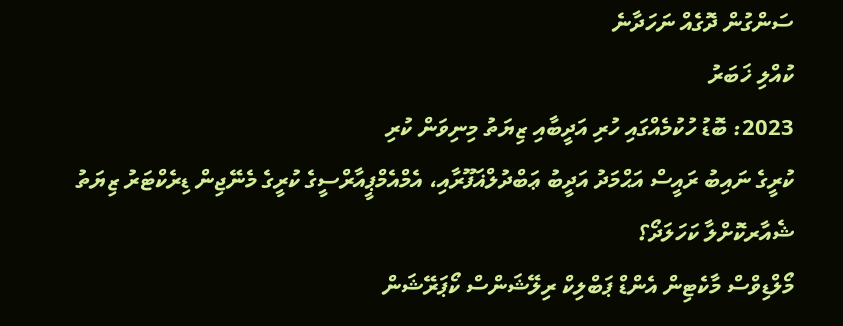ސަންގުން ދޮގެއް ނަހަދާނެ
ކުއްލި ޚަބަރު
2023: ބޮޑު ހުކުމެއްގައި ހުރި އަދީބާއި ޒިޔަތު މިނިވަން ކުރި
ކުރީގެ ނައިބު ރައީސް އަޙްމަދު އަދީބު ޢަބްދުލްޣަފޫރާއި، އެމްއެމްޕީއާރްސީގެ ކުރީގެ މެނޭޖިން ޑިރެކްޓަރު ޒިޔަތު
ޝެއާރކޮށްލާ ކަހަލަދޯ؟
މޯލްޑިވްސް މާކެޓިން އެންޑް ޕަބްލިކް ރިލޭޝަންސް ކޯޕަރޭޝަން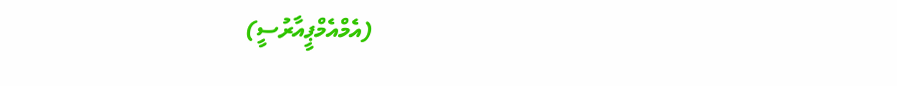(އެމްއެމްޕީއާރުސީ)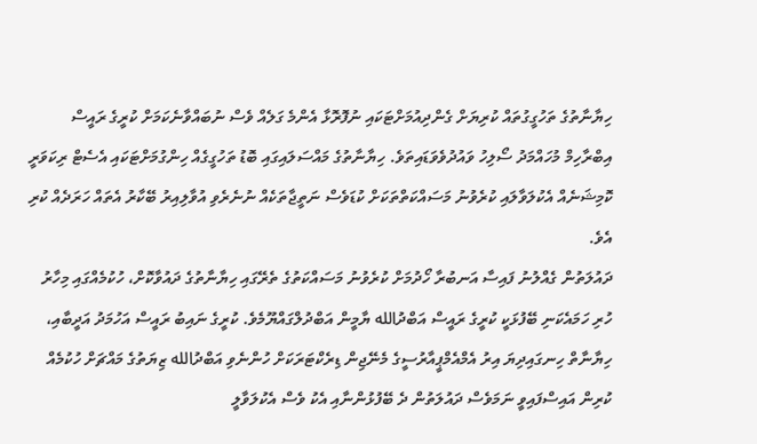ހިޔާނާތުގެ ތަހުގީގުތައް ކުރިޔަށް ގެންދިއުމަށްޓަކައި ނުފޮރޮޅާ އެންމެ ގަލެއް ވެސް ނުބައްވާނެކަމަށް ކުރީގެ ރައީސް އިބްރާހިމް މުހައްމަދު ސޯލިހު ވައުދުވެވަޑައިތަވެ. ހިޔާނާތުގެ މައްސަލައިގައި ބޮޑު ތަހުގީގެއް ހިންގުމަށްޓަކައި އެސެޓް ރިކަވަރީ ކޮމިޝަނެއް އެކުލަވާލައި ކުރެވުނު މަސައްކަތްތަކަށް ކުޑަވެސް ނަތީޖާތަކެއް ނުނެރެވި އުވާލިއިރު ބޭކާރު އެތައް ހަރަދެއް ކުރި އެވެ.
ދައުލަތުން ގެއްލުނު ފައިސާ އަނބުރާ ހޯދުމަށް ކުރެވުނު މަސައްކަތުގެ ތެރޭގައި ހިޔާނާތުގެ ދައުވާކޮށް، ހުކުމެއްގައި މިހާރު ހުރި ހަމައެކަނި ބޭފުޅަކީ ކުރީގެ ރައީސް އަބްދުالله ޔާމީން އަބްދުލްގައްޔޫމެވެ. ކުރީގެ ނައިބު ރައީސް އަހުމަދު އަދީބާއި، ހިޔާނާތް ހިނގައިދިޔަ އިރު އެމްއެމްޕީއާރުސީގެ މެނޭޖިން ޑިރެކްޓަރަކަށް ހުންނެވި އަބްދުالله ޒިޔަތުގެ މައްޗަށް ހުކުމެއް ކުރިން އައިސްފައިވީ ނަމަވެސް ދައުލަތުން ދެ ބޭފުޅުންނާއި އެކު ވެސް އެކުލަވާލީ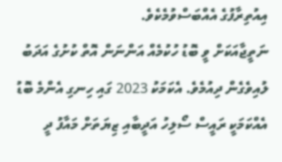އިއުތިރާފުގެ އެއްބަސްވުމެކެވެ.
ނަތީޖާއަކަށް ވީ ބޮޑު ހުކުމެއް އަންނަން އޮތް ކުށުގެ އަދަބު ލުއިވެގެން ދިއުމެވެ. އެކަމަކު 2023 ގައި ހިނގި އެންމެ ބޮޑު އެއްކަމަކީ ރައީސް ސޯލިހު އަދީބާއި ޒިޔަތަށް މައާފު ދީ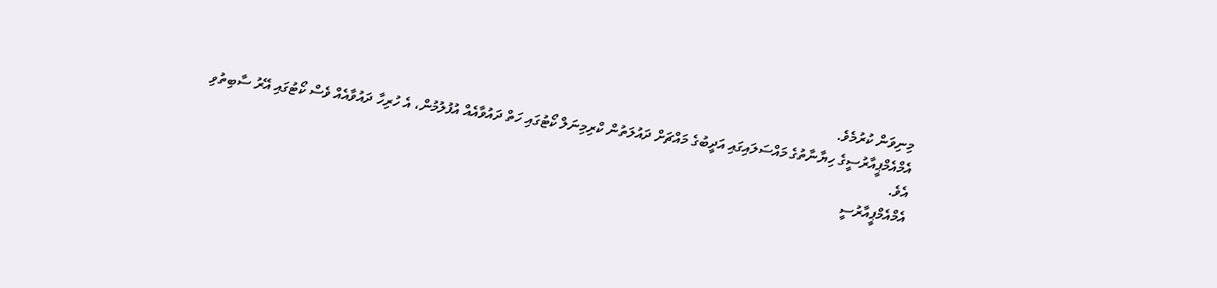މިނިވަން ކުރުމެވެ.
އެމްއެމްޕީއާރުސީގެ ހިޔާނާތުގެ މައްސަލައިގައި އަދީބުގެ މައްޗަށް ދައުލަތުން ކްރިމިނަލް ކޯޓުގައި ހަތް ދައުވާއެއް އުފުލުމުން، އެ ހުރިހާ ދައުވާއެއް ވެސް ކޯޓުގައި އޭރު ސާބިތުވި އެވެ.
އެމްއެމްޕީއާރުސީ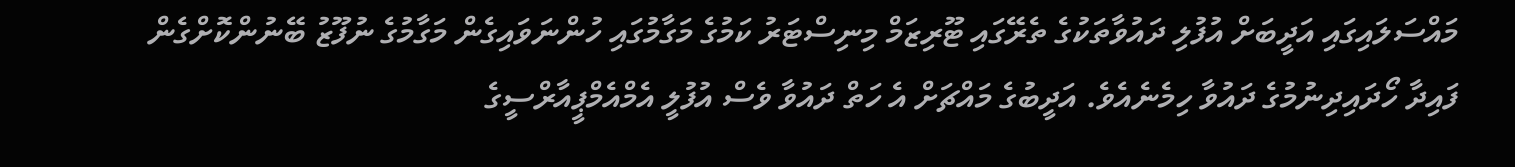މައްސަލައިގައި އަދީބަށް އުފުލި ދައުވާތަކުގެ ތެރޭގައި ޓޫރިޒަމް މިނިސްޓަރު ކަމުގެ މަގާމުގައި ހުންނަވައިގެން މަގާމުގެ ނުފޫޒު ބޭނުންކޮށްގެން ފައިދާ ހޯދައިދިނުމުގެ ދައުވާ ހިމެނެއެވެ. އަދީބުގެ މައްޗަށް އެ ހަތް ދައުވާ ވެސް އުފުލީ އެމްއެމްޕީއާރްސީގެ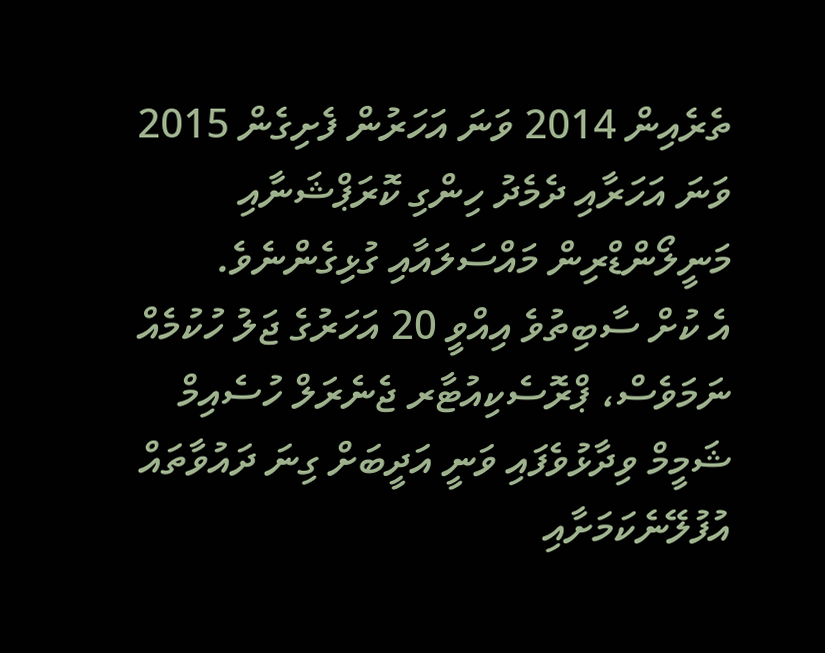ތެރެއިން 2014 ވަނަ އަހަރުން ފެށިގެން 2015 ވަނަ އަހަރާއި ދެމެދު ހިންގި ކޮރަޕްޝަނާއި މަނީލޯންޑްރިން މައްސަލައާއި ގުޅިގެންނެވެ.
އެ ކުށް ސާބިތުވެ އިއްވީ 20 އަހަރުގެ ޖަލު ހުކުމެއް ނަމަވެސް، ޕްރޮސެކިއުޓާރ ޖެނެރަލް ހުސެއިމް ޝަމީމް ވިދާޅުވެފައި ވަނީ އަދީބަށް ގިނަ ދައުވާތައް އުފުލޭނެކަމަށާއި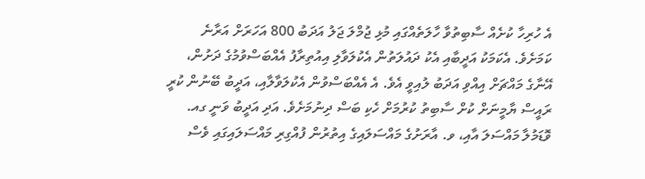އެ ހުރިހާ ކުށެއް ސާބިތުވާ ހާލަތެއްގައި މުޅި ޖުމްލަ ޖަލު އަދަބު 800 އަހަރަށް އަރާނެ ކަމަށެވެ. އެކަމަކު އަދީބާއި އެކު ދައުލަތުން އެކުލަވާލި އިއުތިރާފު އެއްބަސްވުމުގެ ދަށުން، އޭނާގެ މައްޗަށް އިއްވި އަދަބު ލުއިވީ އެވެ. އެ އެއްބަސްވުން އެކުލަވާލާއި، އަދީބު ބޭނުން ކުރީ ރައީސް ޔާމީނަށް ކުށް ސާބިތު ކުރުމަށް ހެކި ބަސް ދިނުމަށެވެ. އަދި އަދީބު ވަނީ ގއ. ވޮޑަމުލާ މައްސަލަ އާއި، ވ. އާރަށުގެ މައްސަލައިގެ އިތުރުން ފުއްގިރި މައްސަލައިގައި ވެސް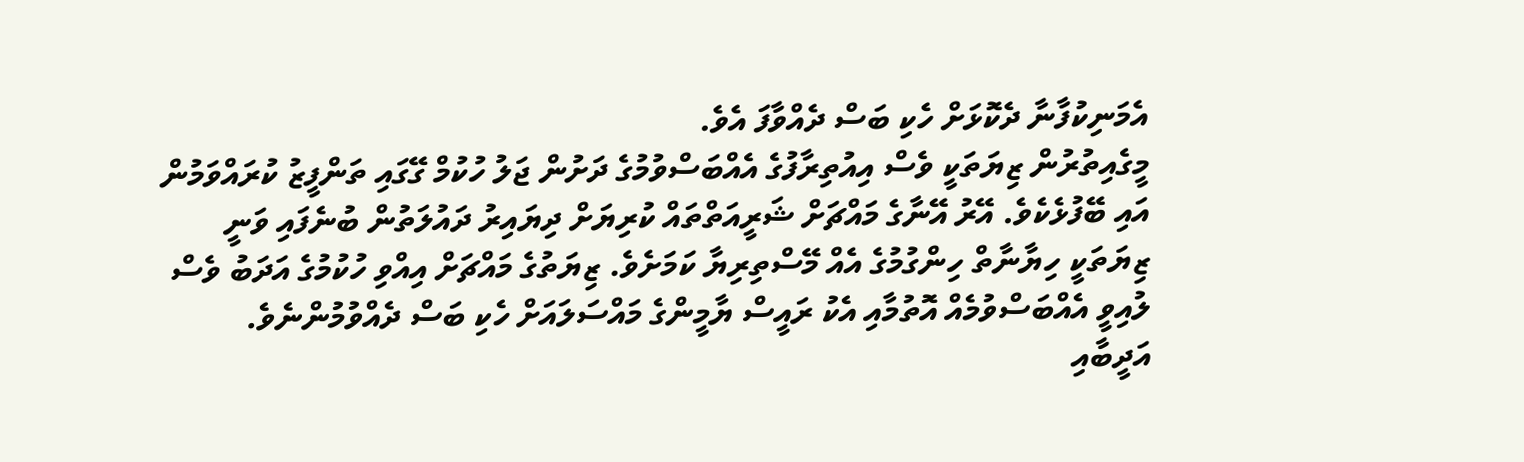އެމަނިކުފާނާ ދެކޮޅަށް ހެކި ބަސް ދެއްވާފަ އެވެ.
މީގެއިތުރުން ޒިޔަތަކީ ވެސް އިއުތިރާފުގެ އެއްބަސްވުމުގެ ދަށުން ޖަލު ހުކުމް ގޭގައި ތަންފީޒު ކުރައްވަމުން އައި ބޭފުޅެކެވެ. އޭރު އޭނާގެ މައްޗަށް ޝަރީއަތްތައް ކުރިޔަށް ދިޔައިރު ދައުލަތުން ބުނެފައި ވަނީ ޒިޔަތަކީ ހިޔާނާތް ހިންގުމުގެ އެއް މޭސްތިރިޔާ ކަމަށެވެ. ޒިޔަތުގެ މައްޗަށް އިއްވި ހުކުމުގެ އަދަބު ވެސް ލުއިވީ އެއްބަސްވުމެއް އޮތުމާއި އެކު ރައީސް ޔާމީންގެ މައްސަލައަށް ހެކި ބަސް ދެއްވުމުންނެވެ.
އަދީބާއި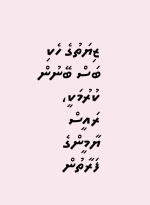ޒިޔަތުގެ ހެކި ބަސް ބޭނުން ކުރުމަކީ، ރައީސް ޔާމީންގެ ފަރާތުން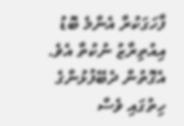ފާހަގަކުރާ އެންމެ ބޮޑު އިއުތިރާޒު ނުކުތާ އެވެ. އެގޮތުން ދެބޭފުޅުންގެ ހިތުގައި ވެސް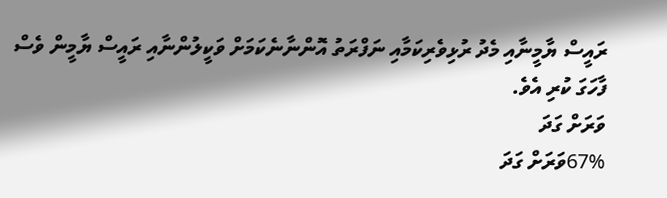ރައީސް ޔާމީނާއި މެދު ރުޅިވެރިކަމާއި ނަފްރަތު އޮންނާނެކަމަށް ވަކީލުންނާއި ރައީސް ޔާމީން ވެސް ފާހަގަ ކުރި އެވެ.
ވަރަށް ގަދަ
67%ވަރަށް ގަދަ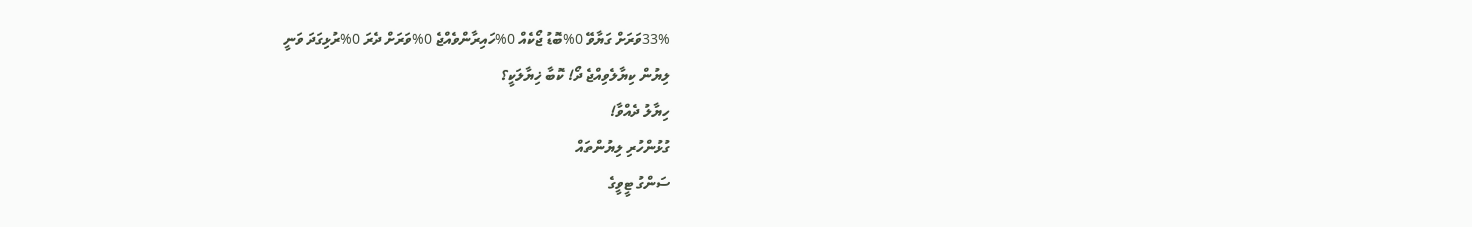33%ވަރަށް ގަޔާވޭ 0%ބޮޑު ޖޯކެއް 0%ހައިރާންވެއްޖެ 0%ވަރަށް ދެރަ 0%ރުޅިގަދަ ވަނީ
ލިޔުން ކިޔާލެވިއްޖެ ދޯ! ކޮބާ ޚިޔާލަކީ؟
ހިޔާލު ދެއްވާ!
ގުޅުންހުރި ލިޔުންތައް
ސަންގު ޓީވީގެ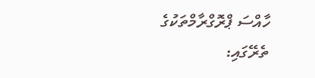ހާއްސަ ޕްރޮގްރާމްތަކުގެ ތެރޭގައި: